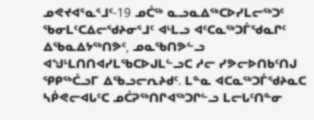ᓄᕙᔪᐊᕐᓇᕐᒧᑦ-19 ᓄᑖᖅ ᓇᓗᓇᐃᖅᑕᐅᓯᒪᓕᖅᑐᑦ
ᖃᓂᒪᑦᑕᐃᓕᖁᔨᓂᕐᒧᑦ ᐊᒻᒪᓗ ᐊᑦᑕᓇᖅᑐᒦᖁᓇᒋᑦ ᐃᖃᓇᐃᔭᖅᑎᕗᑦ, ᓄᓇᖃᑎᕗᓪᓗ ᐊᖑᒻᒪᑎᑎᐊᓯᒪᖃᑕᐅᒍᒪᓪᓗᑕ ᓱᓕ ᓯᕗᓕᐅᑎᑲᑦᑎᒍ ᕿᑭᖅᑖᓗᒥ ᐃᖃᓗᓕᕆᔨᑯᑦ. ᒪᓐᓇ ᐊᑕᓇᖅᑐᒦᖁᔨᓇᑕ ᓴᑮᕙᓕᐊᒐᑦᑕ ᓄᑖᕈᖅᑎᒋᐊᖅᑐᒋᓪᓗ ᒪᓕᒐᑦᑎᓐᓂ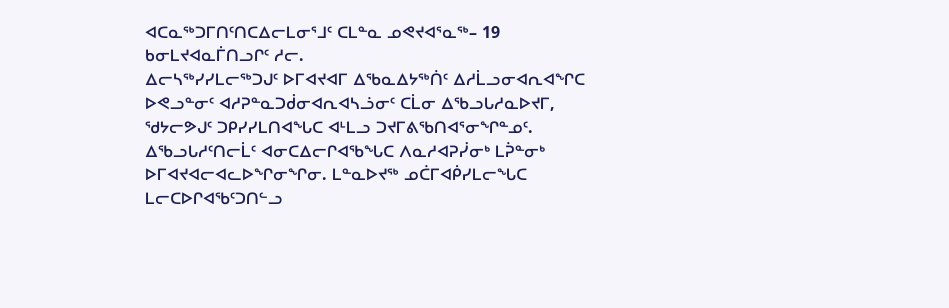ᐊᑕᓇᖅᑐᒥᑎᑦᑎᑕᐃᓕᒪᓂᕐᒧᑦ ᑕᒪᓐᓇ ᓄᕙᔪᐊᕐᓇᖅ– 19 ᑲᓂᒪᔪᐊᓇᒦᑎᓗᒋᑦ ᓱᓕ.
ᐃᓕᓴᖅᓯᓯᒪᓕᖅᑐᒍᑦ ᐅᒥᐊᔪᐊᒥ ᐃᖃᓇᐃᔭᖅᑏᑦ ᐃᓱᒫᓗᓂᐊᕆᐊᖏᑕ ᐅᕙᓗᓐᓂᑦ ᐊᓱᕈᓐᓇᑐᑰᓂᐊᕆᐊᓴᓘᓂᑦ ᑕᒫᓂ ᐃᖃᓗᒐᓱᓇᐅᔪᒥ, ᖁᔭᓕᕗᒍᑦ ᑐᑭᓯᓯᒪᑎᐊᖓᑕ ᐊᒻᒪᓗ ᑐᔪᒥᕕᖃᑎᐊᕐᓂᖏᓐᓄᑦ. ᐃᖃᓗᒐᓱᑦᑎᓕᒫᑦ ᐊᓂᑕᐃᓕᒋᐊᖃᖓᑕ ᐱᓇᓱᐊᕈᓰᓂᒃ ᒪᕉᓐᓂᒃ ᐅᒥᐊᔪᐊᓕᐊᓚᐅᖏᓂᖏᓂ. ᒪᓐᓇᐅᔪᖅ ᓄᑖᒥᐊᑮᓯᒪᓕᖓᑕ ᒪᓕᑕᐅᒋᐊᖃᑦᑐᑎᓪᓗ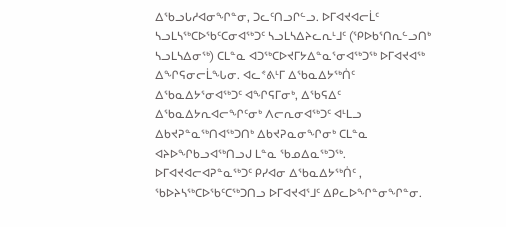ᐃᖃᓗᒐᓱᐊᓂᖏᓐᓂ, ᑐᓚᑦᑎᓗᒋᓪᓗ. ᐅᒥᐊᔪᐊᓕᒫᑦ ᓴᓗᒪᓴᖅᑕᐅᖃᑦᑕᓂᐊᖅᑐᑦ ᓴᓗᒪᓴᐃᔨᓚᕆᒻᒧᑦ (ᕿᐅᑲᕐᑎᕆᓪᓗᑎᒃ ᓴᓗᒪᓴᐃᓂᖅ) ᑕᒪᓐᓇ ᐊᑐᖅᑕᐅᔪᒥᔭᐃᓐᓇᕐᓂᐊᖅᑐᖅ ᐅᒥᐊᔪᐊᖅ ᐃᖏᕋᓂᓕᒫᖓᓂ. ᐊᓚᕝᕕᒻᒥ ᐃᖃᓇᐃᔭᖅᑏᑦ ᐃᖃᓇᐃᔭᕐᓂᐊᖅᑐᑦ ᐊᖏᕋᒥᓂᒃ, ᐃᖃᕋᐃᑦ ᐃᖃᓇᐃᔭᕆᐊᓕᖏᑦᓂᒃ ᐱᓕᕆᓂᐊᖅᑐᑦ ᐊᒻᒪᓗ ᐃᑲᔪᕈᓐᓇᖅᑎᐊᖅᑐᑎᒃ ᐃᑲᔪᕈᓇᓂᖏᓂᒃ ᑕᒪᓐᓇ ᐊᔨᐅᖏᑲᓗᐊᖅᑎᓗᒍ ᒪᓐᓇ ᖃᓄᐃᓇᖅᑐᖅ.
ᐅᒥᐊᔪᐊᓕᐊᕈᓐᓇᖅᑐᑦ ᑭᓯᐊᓂ ᐃᖃᓇᐃᔭᖅᑏᑦ , ᖃᐅᔨᓴᖅᑕᐅᖃᑦᑕᖅᑐᑎᓗ ᐅᒥᐊᔪᐊᕐᒧᑦ ᐃᑭᓚᐅᖏᓐᓂᖏᓐᓂ.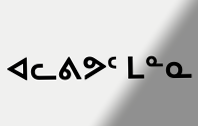ᐊᓚᕕᕗᑦ ᒪᓐᓇ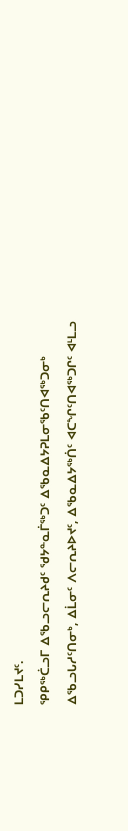ᒪᑐᓯᒪᔪᑦ.
ᕿᑭᖅᑖᓗᒥ ᐃᖃᓗᓕᕆᔨᑯᑦ ᖁᔭᓐᓇᒦᖅᑐᑦ ᐃᖃᓇᐃᔭᕈᒪᓂᖃᑦᑎᐊᖅᑐᓂᒃ ᐃᖃᓗᒐᓱᑦᑎᓂᒃ, ᐃᒫᓂᑦ ᐱᓕᕆᔨᐅᔪᑦ, ᐃᖃᓇᐃᔭᖅᑏᑦ ᐊᑕᖏᑦᑎᐊᖅᑐᒋᑦ ᐊᒻᒪᓗ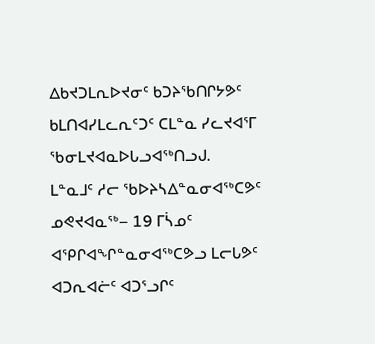ᐃᑲᔪᑐᒪᕆᐅᔪᓂᑦ ᑲᑐᔨᖃᑎᒋᔭᕗᑦ ᑲᒪᑎᐊᓯᒪᓚᕆᑦᑐᑦ ᑕᒪᓐᓇ ᓯᓚᔪᐊᕐᒥ ᖃᓂᒪᔪᐊᓇᐅᒐᓗᐊᖅᑎᓗᒍ.
ᒪᓐᓇᒧᑦ ᓱᓕ ᖃᐅᔨᓴᐃᓐᓇᓂᐊᖅᑕᕗᑦ ᓄᕙᔪᐊᓇᖅ– 19 ᒥᓵᓄᑦ ᐊᕿᒋᐊᖏᓐᓇᓂᐊᖅᑕᕗᓗ ᒪᓕᒐᕗᑦ ᐊᑐᕆᐊᓖᑦ ᐊᑐᕐᓗᒋᑦ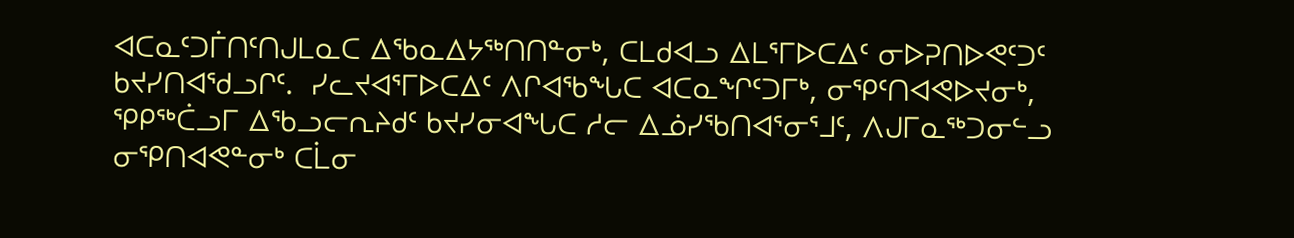ᐊᑕᓇᑦᑐᒦᑎᑦᑎᒍᒪᓇᑕ ᐃᖃᓇᐃᔭᖅᑎᑎᓐᓂᒃ, ᑕᒪᑯᐊᓗ ᐃᒪᕐᒥᐅᑕᐃᑦ ᓂᐅᕈᑎᐅᕙᑦᑐᑦ ᑲᔪᓯᑎᐊᖁᓗᒋᑦ.  ᓯᓚᔪᐊᕐᒥᐅᑕᐃᑦ ᐱᒋᐊᖃᖓᑕ ᐊᑕᓇᖏᑦᑐᒥᒃ, ᓂᕿᑦᑎᐊᕙᐅᔪᓂᒃ, ᕿᑭᖅᑖᓗᒥ ᐃᖃᓗᓕᕆᔨᑯᑦ ᑲᔪᓯᓂᐊᖓᑕ ᓱᓕ ᐃᓅᓯᖃᑎᐊᕐᓂᕐᒧᑦ, ᐱᒍᒥᓇᖅᑐᓂᓪᓗ ᓂᕿᑎᐊᕙᓐᓂᒃ ᑕᒫᓂ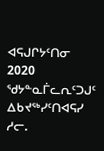ᐊᕋᒍᒋᔭᑦᑎᓂ 2020
ᖁᔭᓐᓇᒦᓚᕆᑦᑐᒍᑦ ᐃᑲᔪᖅᓯᑦᑎᐊᕋᓯ ᓱᓕ.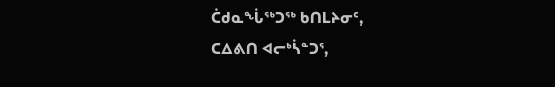ᑖᑯᓇᖔᖅᑐᖅ ᑲᑎᒪᔨᓂᑦ,
ᑕᐃᕕᑎ ᐊᓕᒃᓵᓐᑐᕐ,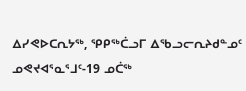ᐃᓯᕙᐅᑕᕆᔭᖅ, ᕿᑭᖅᑖᓗᒥ ᐃᖃᓗᓕᕆᔨᑯᓐᓄᑦ
ᓄᕙᔪᐊᕐᓇᕐᒧᑦ-19 ᓄᑖᖅ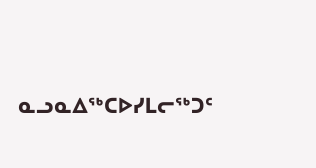ᓇᓗᓇᐃᖅᑕᐅᓯᒪᓕᖅᑐᑦ